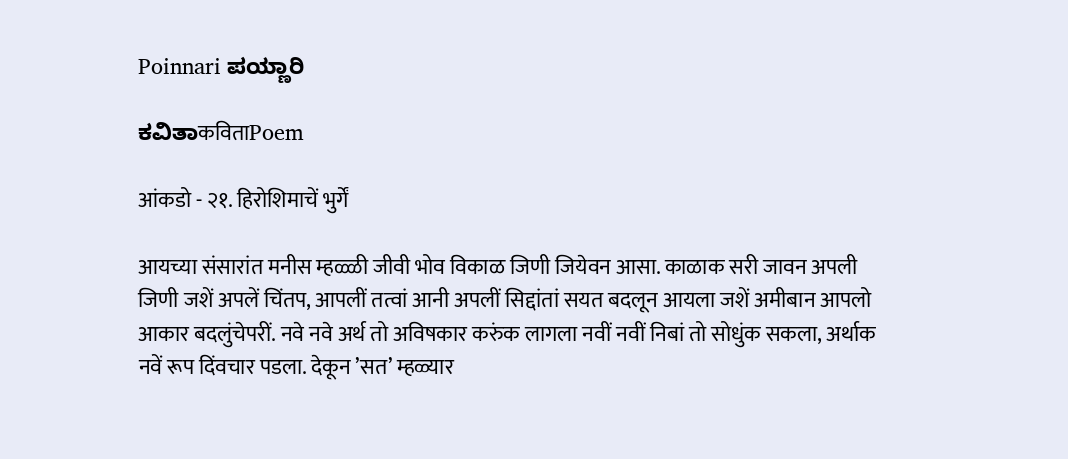Poinnari ಪಯ್ಣಾರಿ

ಕವಿತಾकविताPoem

आंकडो - २१. हिरोशिमाचें भुर्गें

आयच्या संसारांत मनीस म्हळ्ळी जीवी भोव विकाळ जिणी जियेवन आसा. काळाक सरी जावन अपली जिणी जशें अपलें चिंतप, आपलीं तत्वां आनी अपलीं सिद्दांतां सयत बदलून आयला जशें अमीबान आपलो आकार बदलुंचेपरीं. नवे नवे अर्थ तो अविषकार करुंक लागला नवीं नवीं निबां तो सोधुंक सकला, अर्थाक नवें रूप दिंवचार पडला. देकून ’सत’ म्हळ्यार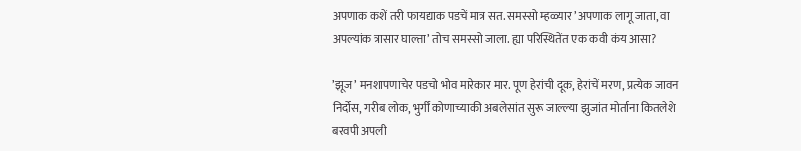अपणाक कशें तरी फायद्याक पडचें मात्र सत. समस्सो म्हळ्यार ’अपणाक लागू जाता, वा अपल्यांक त्रासार घाल्ता’ तोच समस्सो जाला. ह्या परिस्थितेंत एक कवी कंय आसा?

’झूज’ मनशापणाचेर पडचो भोव मारेकार मार. पूण हेरांची दूक, हेरांचें मरण, प्रत्येक जावन निर्दोस, गरीब लोक, भुर्गीं कोणाच्याकी अबलेसांत सुरू जाल्ल्या झुजांत मोर्ताना कितलेशे बरवपी अपली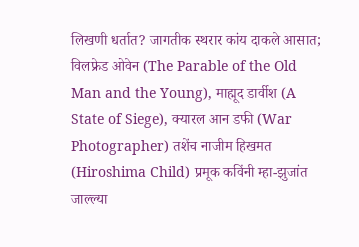लिखणी धर्तात? जागतीक स्थरार कांय दाकले आसात; विलफ्रेड ओवेन (The Parable of the Old Man and the Young), माह्मूद डार्वीश (A State of Siege), क्यारल आन डफी (War Photographer) तशेंच नाजीम हिखमत (Hiroshima Child) प्रमूक कविंनी म्हा-झुजांत जाल्ल्या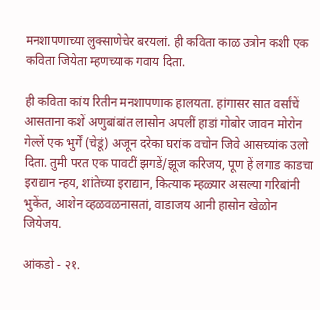मनशापणाच्या लुक्साणेचेर बरयलां. ही कविता काळ उत्रोन कशी एक कविता जियेता म्हणच्याक गवाय दिता.

ही कविता कांय रितीन मनशापणाक हालयता. हांगासर सात वर्सांचें आसताना कशें अणुबांबांत लासोन अपलीं हाडां गोबोर जावन मोरोन गेल्लें एक भुर्गें (चेडूं) अजून दरेका घरांक वचोन जिवे आसच्यांक उलो दिता. तुमी परत एक पावटीं झगडें/झूज करिजय, पूण हें लगाड काडचा इराद्यान न्हय, शांतेच्या इराद्यान, कित्याक म्हळ्यार असल्या गरिबांनी भुकेंत, आशेन व्हळवळनासतां, वाडाजय आनी हासोन खेळोन जियेजय.

आंकडो - २१.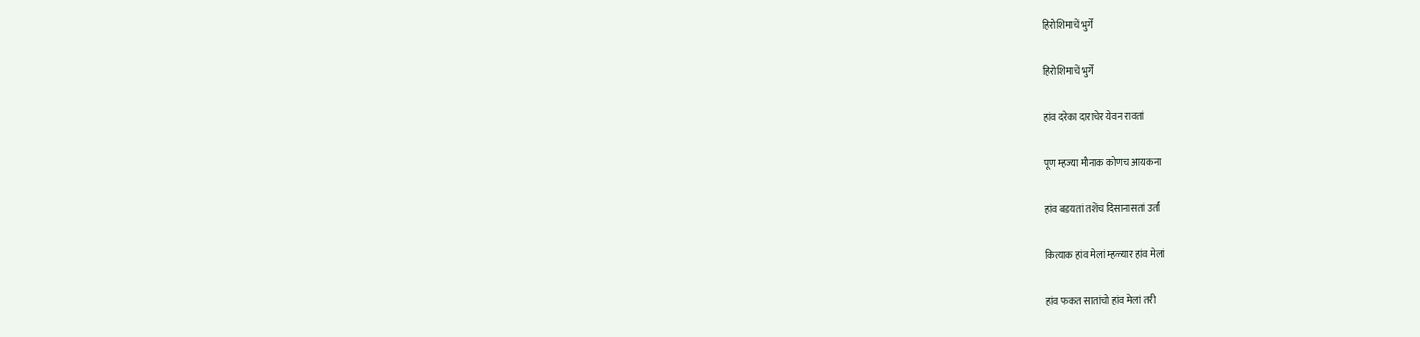हिरोशिमाचें भुर्गें

हिरोशिमाचें भुर्गें

हांव दरेका दाराचेर येवन रावतां

पूण म्हज्या मौनाक कोण‌च आयकना

हांव बडयतां तशेंच दिसानासतां उर्तां

कित्याक हांव मेलां म्हळ्यार हांव मेलां

हांव फकत सातांचो हांव मेलां तरी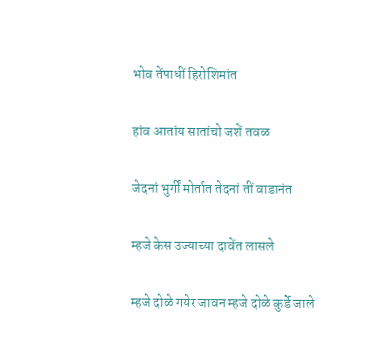भोव तेंपाधीं हिरोशिमांत

हांव आतांय सातांचो जशें तवळ

जेदनां भुर्गीं मोर्तात तेदनां तीं वाडानंत

म्हजे केस उज्याच्या दावेंत लासले

म्हजे दोळे गयेर जावन म्हजे दोळे कुर्डे जाले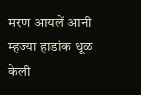मरण आयलें आनी म्हज्या हाडांक धूळ केली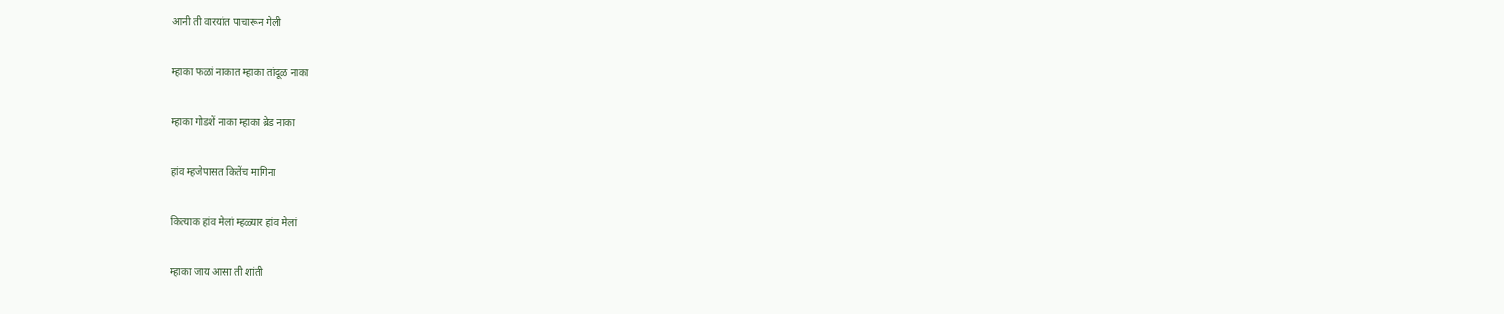आनी ती वार‍यांत पाचारून गेली

म्हाका फळां नाकात म्हाका तांदूळ नाका

म्हाका गोडशें नाका म्हाका ब्रेड नाका

हांव म्हजेपासत कितेंच मागिना

कित्याक हांव मेलां म्हळ्यार हांव मेलां

म्हाका जाय आसा ती शांती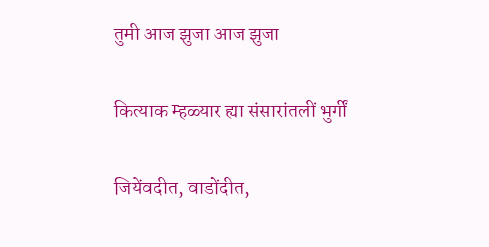तुमी आज झुजा आज झुजा

कित्याक म्हळ्यार ह्या संसारांतलीं भुर्गीं

जियेंवदीत, वाडोंदीत,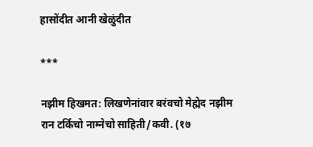हासोंदीत आनी खेळुंदीत

***

नझीम हिखमत: लिखणेनांवार बरंवचो मेह्मेद नझीम रान टर्किचो नाम्नेचो साहिती/कवी. (१७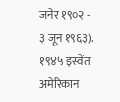जनेर १९०२ - ३ जून १९६३). १९४५ इस्वेंत अमेरिकान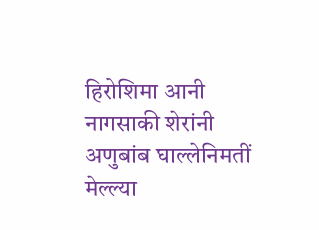हिरोशिमा आनी नागसाकी शेरांनी अणुबांब घाल्लेनिमतीं मेल्ल्या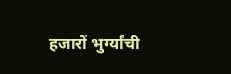हजारों भुर्ग्यांची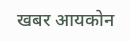खबर आयकोन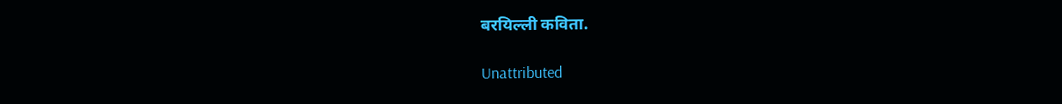बरयिल्ली कविता.

Unattributed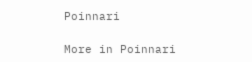Poinnari

More in Poinnari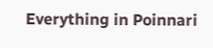Everything in Poinnari